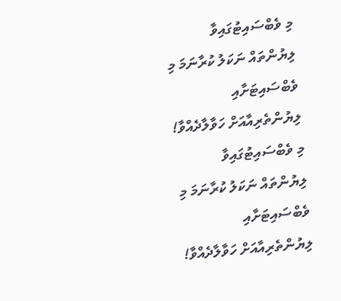މި ވެބްސައިޓުގައިވާ ލިޔުންތައް ނަކަލު ކުރާނަމަ މި ވެބްސައިޓަށާއި ލިޔުންތެރިއާއަށް ހަވާލާދެއްވާ!
މި ވެބްސައިޓުގައިވާ ލިޔުންތައް ނަކަލު ކުރާނަމަ މި ވެބްސައިޓަށާއި ލިޔުންތެރިއާއަށް ހަވާލާދެއްވާ!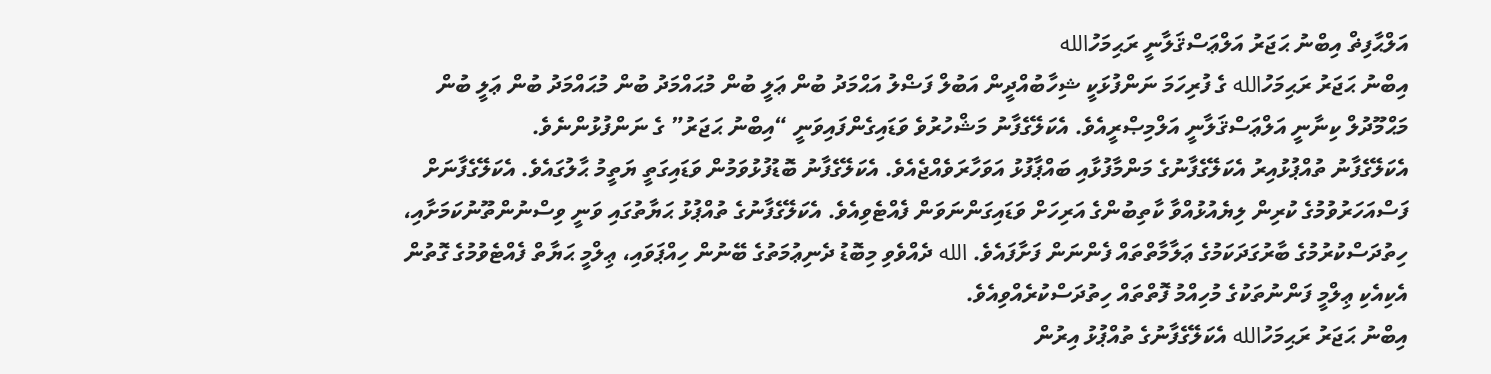އަލްޙާފިޡް އިބްނު ޙަޖަރު އަލްޢަސްޤަލާނީ ރަޙިމަހުالله
އިބްނު ޙަޖަރު ރަޙިމަހުالله ގެ ފުރިހަމަ ނަންފުޅަކީ ޝިހާބުއްދީން އަބުލް ފަޟްލު އަޙްމަދު ބުން ޢަލީ ބުން މުޙައްމަދު ބުން މުޙައްމަދު ބުން ޢަލީ ބުން މަޙްމޫދުލް ކިނާނީ އަލްޢަސްޤަލާނީ އަލްމިޞްރީއެވެ. އެކަލޭގެފާނު މަޝްހުރުވެ ވަޑައިގެންފައިވަނީ “އިބްނު ޙަޖަރު” ގެ ނަންފުޅުންނެވެ.
އެކަލޭގެފާނު ތުއްޕުޅުއިރު އެކަލޭގެފާނުގެ މަންމާފުޅާއި ބައްޕާފުޅު އަވަހާރަވެއްޖެއެވެ. އެކަލޭގެފާނު ބޮޑުފުޅުވަމުން ވަޑައިގަތީ ޔަތީމު ޙާލުގައެވެ. އެކަލޭގެފާނަށް ފަސްއަހަރުވުމުގެ ކުރިން ލިޔެއުޅުއްވާ ކާތިބުންގެ އަރިހަށް ވަޑައިގަންނަވަން ފެއްޓެވިއެވެ. އެކަލޭގެފާނުގެ ތުއްޕުޅު ޙަޔާތުގައި ވަނީ ވިސްނުންތޫނުކަމަށާއި، ހިތުދަސްކުރުމުގެ ބާރުގަދަކަމުގެ ޢަލާމާތްތައް ފެންނަން ފަށާފައެވެ. الله ދެއްވެވި މިބޮޑު ދެނިޢުމަތުގެ ބޭނުން ހިއްޕަވައި، ޢިލްމީ ޙަޔާތް ފެއްޓެވުމުގެ ގޮތުން އެކިއެކި ޢިލްމީ ފަންނުތަކުގެ މުހިއްމު ފޮތްތައް ހިތުދަސްކުރެއްވިއެވެ.
އިބްނު ޙަޖަރު ރަޙިމަހުالله އެކަލޭގެފާނުގެ ތުއްޕުޅު އިރުން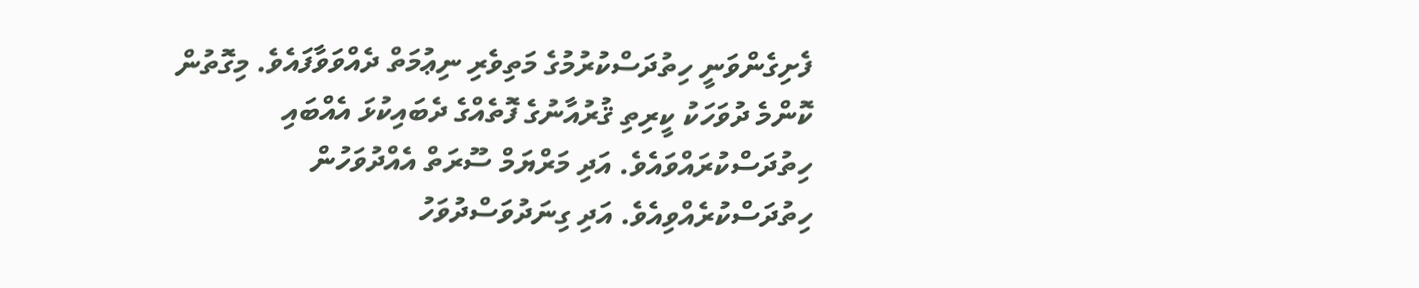ފެށިގެންވަނީ ހިތުދަސްކުރުމުގެ މަތިވެރި ނިޢުމަތް ދެއްވަވާފައެވެ. މިގޮތުން ކޮންމެ ދުވަހަކު ކީރިތި ޤުރުއާނުގެ ފޮތެއްގެ ދެބައިކުޅަ އެއްބައި ހިތުދަސްކުރައްވައެވެ. އަދި މަރްޔަމް ސޫރަތް އެއްދުވަހުން ހިތުދަސްކުރެއްވިއެވެ. އަދި ގިނަދުވަސްދުވަހު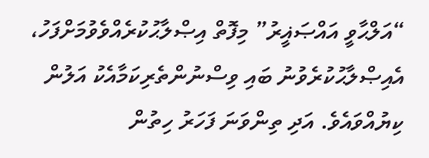“އަލްޙާވީ އައްޞަޣީރު” މިފޮތް އިޞްލާޙުކުރެއްވެވުމަށްފަހު، އެއިޞްލާޙުކުރެވުނު ބައި ވިސްނުންތެރިކަމާއެކު އަލުން ކިޔުއްވައެވެ. އަދި ތިންވަނަ ފަހަރު ހިތުން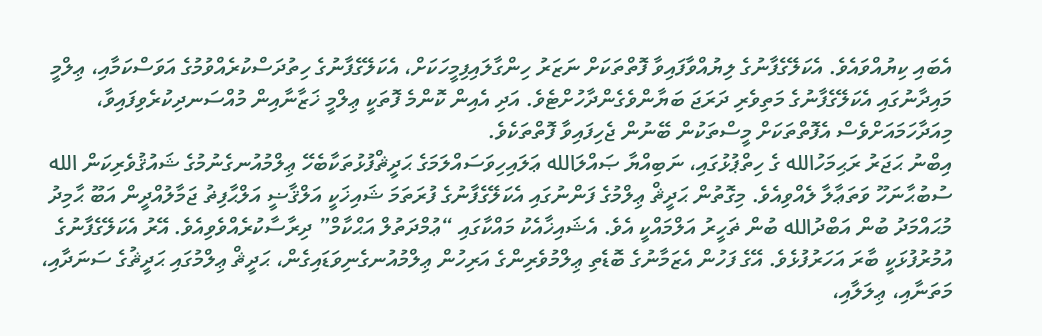އެބައި ކިޔުއްވައެވެ. އެކަލޭގެފާނުގެ ލިޔުއްވާފައިވާ ފޮތްތަކަށް ނަޒަރު ހިންގާލައިފިމީހަކަށް، އެކަލޭގެފާނުގެ ހިތުދަސްކުރެއްވުމުގެ އަވަސްކަމާއި، ޢިލްމީ މައިދާނުގައި އެކަލޭގެފާނުގެ މަތިވެރި ދަރަޖަ ބަޔާންވެގެންދާހުށްޓެވެ. އަދި އެއިން ކޮންމެ ފޮތަކީ ޢިލްމީ ޚަޒާނާއިން މުއްސަނދިކުރެވިފައިވާ، މިއަދާހަމައަށްވެސް އެފޮތްތަކަށް މީސްތަކުން ބޭނުން ޖެހިފައިވާ ފޮތްތަކެވެ.
އިބްނު ޙަޖަރު ރަޙިމަހުالله ގެ ހިތްޕުޅުގައި، ނަބިއްޔާ ޞައްލަالله ޢަލައިހިވަސައްލަމަގެ ޙަދީޘްފުޅުތަކާބެހޭ ޢިލްމުއުނގެނުމުގެ ޝައުޤުވެރިކަން الله ސުބުޙާނަހޫ ވަތަޢާލާ ލެއްވިއެވެ. މިގޮތުން ޙަދީޘް ޢިލްމުގެ ފަންނުގައި އެކަލޭގެފާނުގެ ފުރަތަމަ ޝައިޚަކީ އަލްޤާޟީ އަލްޙާފިޡު ޖަމާލުއްދީން އަބޫ ޙާމިދު މުޙައްމަދު ބުން އަބްދުالله ބުން ޡަހީރު އަލްމައްކީ އެވެ. އެޝައިޚާއެކު މައްކާގައި “ޢުމްދަތުލް އަޙްކާމް” ދިރާސާކުރެއްވެވިއެވެ. އޭރު އެކަލޭގެފާނުގެ އުމުރުފުޅަކީ ބާރަ އަހަރުފުޅެވެ. އޭގެ ފަހުން އެޒަމާނުގެ ބޮޑެތި ޢިލްމުވެރިންގެ އަރިހުން ޢިލްމުއުނގެނިވަޑައިގެން، ޙަދީޘް ޢިލްމުގައި ޙަދީޘުގެ ސަނަދާއި، މަތަނާއި، ޢިލަލާއި،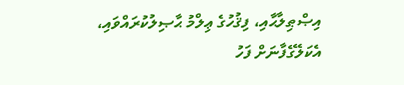އިޞްޠިލާޙާއި، ފިޤުހުގެ ޢިލްމު ޙާޞިލުކުރައްވައި، އެކަލޭގެފާނަށް ފަހު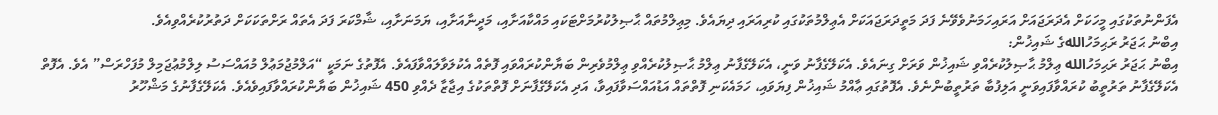އެފަންނުތަކުގައި މީހަކަށް އެދަރަޖައަށް އަރައިހަމަނުވެވޭނެ ފަދަ މަތީދަރަޖައަކަށް އެޢިލްމުތަކުގައި ކުރިއަރައި ދިޔައެވެ. މިޢިލްމުތައް ޙާޞިލުކުރުމަށްޓަކައި މައްކާއަށާއި، މަދީނާއަށާއި، ޔަމަނަށާއި، ޝާމްކަރަ ފަދަ އެތައް ރަށްތަކަކަށް ދަތުރުކުރެއްވިއެވެ.
އިބްނު ޙަޖަރު ރަޙިމަހުاللهގެ ޝައިޚުން:
އިބްނު ޙަޖަރު ރަޙިމަހުالله ޢިލްމު ޙާޞިލުކުރެއްވި ޝައިޚުން ވަރަށް ގިނައެވެ. އެކަލޭގެފާނު ވަނީ، އެކަލޭގެފާނު ޢިލްމު ޙާޞިލުކުރެއްވި ޢިލްމުވެރިން ބަޔާންކުރައްވައި ފޮތެއް އެކުލަވާލައްވާފައެވެ. އެފޮތުގެ ނަމަކީ “އަލްމުޖުމަޢުލް މުއައްސަސު ލިލްމުޢުޖަމިލް މުފަހްރަސް” އެވެ. އެފޮތް އެކަލޭގެފާނު ތަރުތީބު ކުރައްވާފައިވަނީ އަލިފުބާ ތަރުތީބުންނެވެ. އެފޮތުގައި ޢާއްމު ޝައިޚުން ފިޔަވައި، ހަމައެކަނި ފޮތްތައް އަޑުއައްސަވާފައިވާ، އަދި އެކަލޭގެފާނަށް ފޮތްތަކުގެ އިޖާޒާ ދެއްވި 450 ޝައިޚުން ބަޔާންކުރައްވާފައިވެއެވެ. އެކަލޭގެފާނުގެ މަޝްހޫރު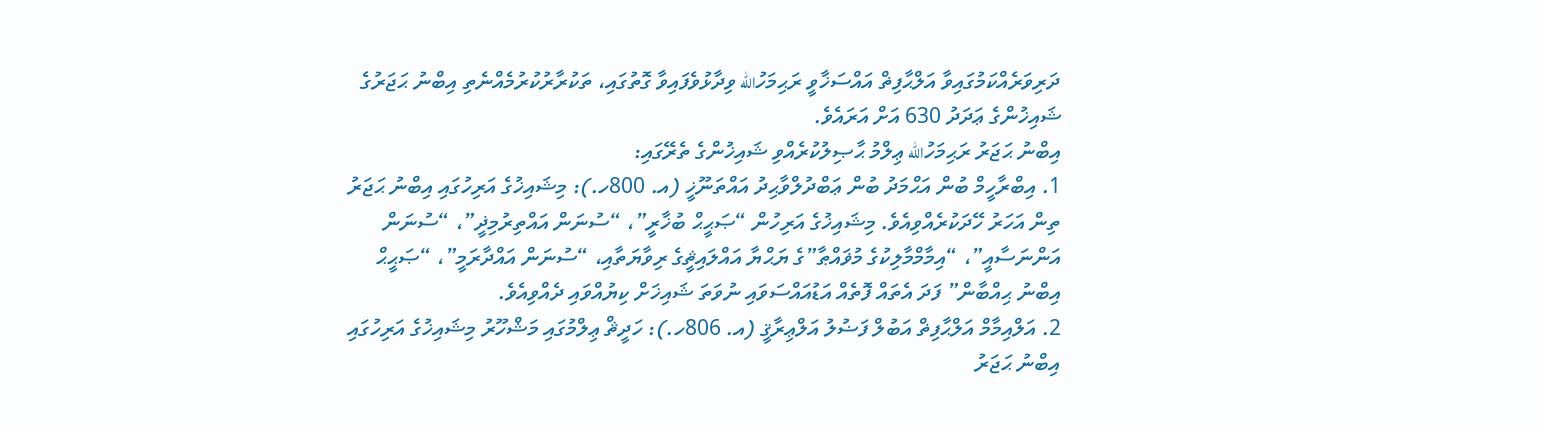ދަރިވަރެއްކަމުގައިވާ އަލްޙާފިޡް އައްސަޚާވީ ރަޙިމަހުالله ވިދާޅުވެފައިވާ ގޮތުގައި، ތަކުރާރުކުރުމެއްނެތި އިބްނު ޙަޖަރުގެ ޝައިޚުންގެ ޢަދަދު 630 އަށް އަރައެވެ.
އިބްނު ޙަޖަރު ރަޙިމަހުالله ޢިލްމު ޙާޞިލުކުރެއްވި ޝައިޚުންގެ ތެރޭގައި:
1. އިބްރާހީމް ބުން އަޙްމަދު ބުން ޢަބްދުލްވާޙިދު އައްތަނޫޚީ (އ. 800ހ.): މިޝައިޚުގެ އަރިހުގައި އިބްނު ޙަޖަރު ތިން އަހަރު ހޭދަކުރެއްވިއެވެ. މިޝައިޚުގެ އަރިހުން “ޞަޙީޙް ބުޚާރީ”، “ސުނަން އައްތިރުމިޛީ”، “ސުނަން އަންނަސާއީ”، “އިމާމްމާލިކުގެ މުޥައްޠާ”ގެ ޔަޙްޔާ އައްލައިޘީގެ ރިވާޔަތާއި، “ސުނަން އައްދާރަމީ”، “ޞަޙީޙް އިބްނު ޙިއްބާން” ފަދަ އެތައް ފޮތެއް އަޑުއައްސަވައި ނުވަތަ ޝައިޚަށް ކިޔުއްވައި ދެއްވިއެވެ.
2. އަލްއިމާމް އަލްޙާފިޡް އަބުލް ފަޟުލު އަލްޢިރާޤީ (އ. 806ހ.): ހަދީޘް ޢިލްމުގައި މަޝްހޫރު މިޝައިޚުގެ އަރިހުގައި އިބްނު ޙަޖަރު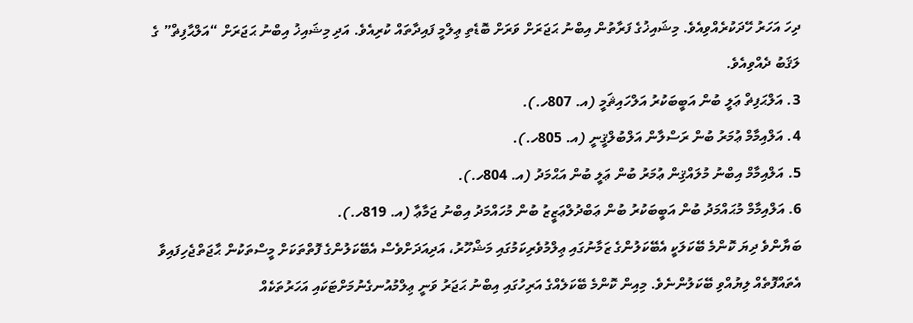ދިހަ އަހަރު ހޭދަކުރެއްވިއެވެ. މިޝައިޚުގެ ފަރާތުން އިބްނު ޙަޖަރަށް ވަރަށް ބޮޑެތި ޢިލްމީ ފައިދާތައް ކުރިއެވެ. އަދި މިޝައިޚު އިބްނު ޙަޖަރަށް “އަލްޙާފިޡް” ގެ ލަޤަބު ދެއްވިއެވެ.
3. އަލްޙަފިޡް ޢަލީ ބުން އަބީބަކުރު އަލްހައިޘަމީ (އ. 807ހ.).
4. އަލްއިމާމް ޢުމަރު ބުން ރަސްލާން އަލްބުލްޤީނީ (އ. 805ހ.).
5. އަލްއިމާމް އިބްނު މުލައްޤިން ޢުމަރު ބުން ޢަލީ ބުން އަޙްމަދު (އ. 804ހ.).
6. އަލްއިމާމް މުޙައްމަދު ބުން އަބީބަކުރު ބުން ޢަބްދުލްޢަޒީޒު ބުން މުހައްމަދު އިބްނު ޖަމާޢާ (އ. 819ހ.).
ބަޔާންވެ ދިޔަ ކޮންމެ ބޭކަލަކީ އެބޭކަލުންގެ ޒަމާނުގައި ޢިލްމުވެރިކަމުގައި މަޝްހޫރު، އަދިއަދަށްވެސް އެބޭކަލުންގެ ފޮތްތަކަށް މީސްތަކުން ޙާޖަތްޖެހިފައިވާ އެތައްފޮތެއް ލިޔުއްވި ބޭކަލުންނެވެ. މިއިން ކޮންމެ ބޭކަލެއްގެ އަރިހުގައި އިބްނު ޙަޖަރު ވަނީ ޢިލްމުއުނގެނުމަށްޓަކައި އަހަރުތަކެއް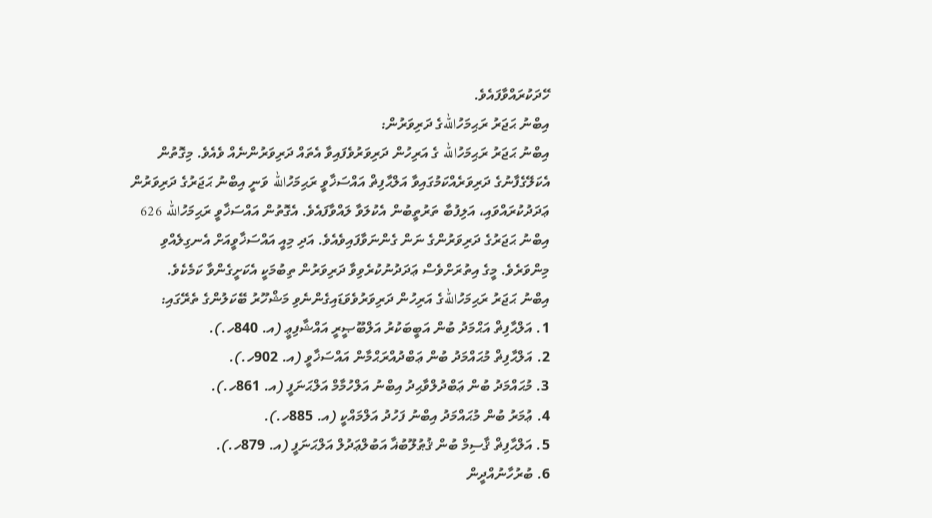ހޭދަކުރައްވާފައެވެ.
އިބްނު ޙަޖަރު ރަޙިމަހުاللهގެ ދަރިވަރުން:
އިބްނު ޙަޖަރު ރަޙިމަހުالله ގެ އަރިހުން ދަރިވަރުވެފައިވާ އެތައް ދަރިވަރުންނެއް ވެއެވެ. މިގޮތުން އެކަލޭގެފާނުގެ ދަރިވަރެއްކަމުގައިވާ އަލްޙާފިޡް އައްސަޚާވީ ރަޙިމަހުالله ވަނީ އިބްނު ޙަޖަރުގެ ދަރިވަރުން ޢަދަދުކުރައްވައި، އަލިފުބާ ތަރުތީބުން އެކުލަވާ ލައްވާފައެވެ. އެގޮތުން އައްސަޚާވީ ރަޙިމަހުالله 626 އިބްނު ޙަޖަރުގެ ދަރިވަރުންގެ ނަން ގެންނަވާފައިވެއެވެ. އަދި މިއީ އައްސަޚާވީއަށް އެނގިލެއްވި މިންވަރެވެ. މީގެ އިތުރަށްވެސް ޢަދަދުނުކުރެވިވާ ދަރިވަރުން ތިބުމަކީ އެކަށީގެންވާ ކަމެކެވެ.
އިބްނު ޙަޖަރު ރަޙިމަހުاللهގެ އަރިހުން ދަރިވަރުވެވަޑައިގެންނެވި މަޝްހޫރު ބޭކަލުންގެ ތެރޭގައި:
1. އަލްޙާފިޡް އަޙްމަދު ބުން އަބީބަކުރު އަލްބޫޞީރީ އައްޝާފިޢީ (އ. 840ހ.).
2. އަލްޙާފިޡް މުޙައްމަދު ބުން ޢަބްދުއްރަޙްމާން އައްސަޚާވީ (އ. 902ހ.).
3. މުޙައްމަދު ބުން ޢަބްދުލްވާޙިދު އިބްނު އަލްހުމާމް އަލްޙަނަފީ (އ. 861ހ.).
4. ޢުމަރު ބުން މުޙައްމަދު އިބްނު ފަހުދު އަލްމައްކީ (އ. 885ހ.).
5. އަލްޙާފިޡް ޤާސިމް ބުން ޤުޠުލޫބުޣާ އަބުލްޢަދުލް އަލްޙަނަފީ (އ. 879ހ.).
6. ބުރުހާނުއްދީން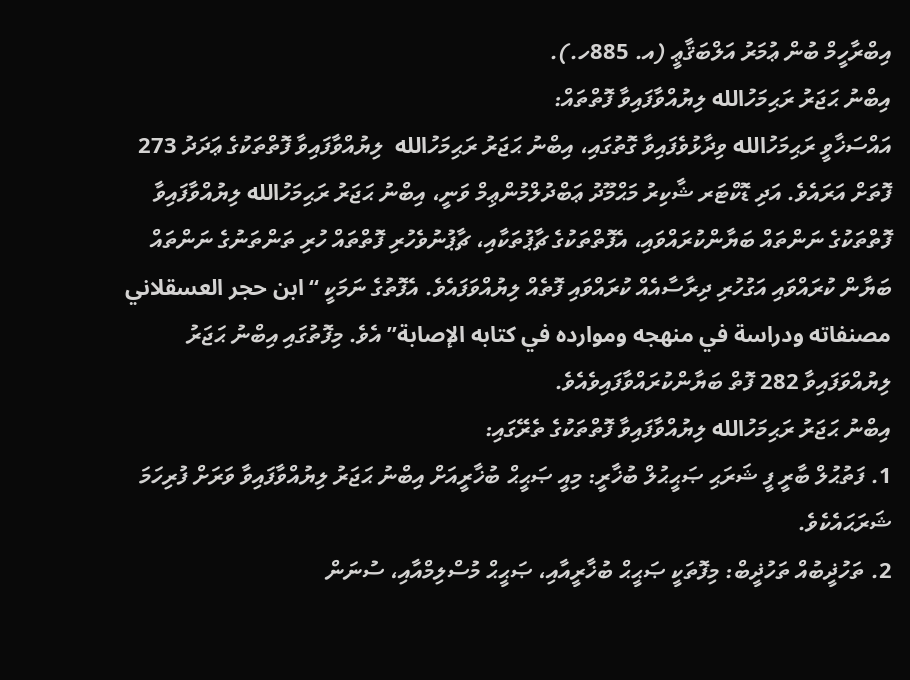އިބްރާހީމް ބުން ޢުމަރު އަލްބަޤާޢީ (އ. 885ހ.).
އިބްނު ޙަޖަރު ރަޙިމަހުالله ލިޔުއްވާފައިވާ ފޮތްތައް:
އައްސަޚާވީ ރަޙިމަހުالله ވިދާޅުވެފައިވާ ގޮތުގައި، އިބްނު ޙަޖަރު ރަޙިމަހުالله  ލިޔުއްވާފައިވާ ފޮތްތަކުގެ ޢަދަދު 273 ފޮތަށް އަރައެވެ. އަދި ޑޮކްޓަރ ޝާކިރު މަޙްމޫދު ޢަބްދުލްމުންޢިމް ވަނީ، އިބްނު ޙަޖަރު ރަޙިމަހުالله ލިޔުއްވާފައިވާ ފޮތްތަކުގެ ނަންތައް ބަޔާންކުރައްވައި، އެފޮތްތަކުގެ ޗާޕުތަކާއި، ޗާޕުނުވެހުރި ފޮތްތައް ހުރި ތަންތަނުގެ ނަންތައް ބަޔާން ކުރައްވައި އަގުހުރި ދިރާސާއެއް ކުރައްވައި ފޮތެއް ލިޔުއްވަފައެވެ. އެފޮތުގެ ނަމަކީ “ابن حجر العسقلاني مصنفاته ودراسة في منهجه وموارده في كتابه الإصابة” އެވެ. މިފޮތުގައި އިބްނު ޙަޖަރު ލިޔުއްވަފައިވާ 282 ފޮތް ބަޔާންކުރައްވާފައިވެއެވެ.
އިބްނު ޙަޖަރު ރަޙިމަހުالله ލިޔުއްވާފައިވާ ފޮތްތަކުގެ ތެރޭގައި:
1. ފަތުޙުލް ބާރީ ފީ ޝަރަޙި ޞަޙީޙުލް ބުޚާރީ: މިއީ ޞަޙީޙް ބުޚާރީއަށް އިބްނު ޙަޖަރު ލިޔުއްވާފައިވާ ވަރަށް ފުރިހަމަ ޝަރަޙައެކެވެ.
2. ތަހުޛީބުއް ތަހުޛީބް: މިފޮތަކީ ޞަޙީޙް ބުޚާރީއާއި، ޞަޙީޙް މުސްލިމްއާއި، ސުނަން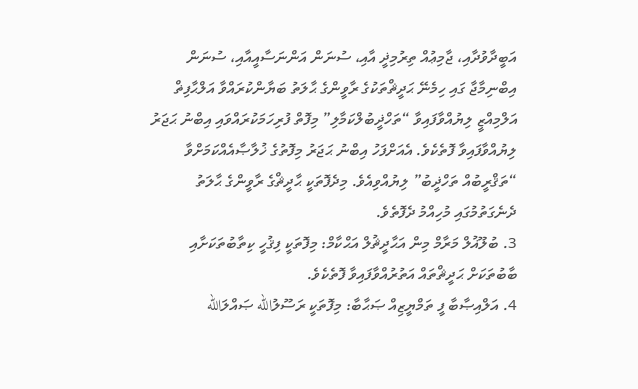އަބީދާވުދާއި، ޖާމިޢުއް ތިރުމިޛީ އާއި، ސުނަން އަންނަސާއީއާއި، ސުނަން އިބްނިމާޖާ ގައި ހިމެނޭ ޙަދީޘްތަކުގެ ރާވީންގެ ޙާލަތު ބަޔާންކުރައްވާ އަލްޙާފިޡް އަލްމިއްޒީ ލިޔުއްވާފައިވާ “ތަހްޛީބުލްކަމާލި” މިފޮތް ފުރިހަމަކުރައްވައި އިބްނު ޙަޖަރު ލިޔުއްވާފައިވާ ފޮތެކެވެ. އެއަށްފަހު އިބްނު ޙަޖަރު މިފޮތުގެ ޚުލާޞާއެއްކަމަށްވާ “ތަޤްރީބުއް ތަހްޛީބު” ލިޔުއްވިއެވެ. މިދެފޮތަކީ ޙާދީޘްގެ ރާވީންގެ ޙާލަތު ދެނެގަތުމުގައި މުހިއްމު ދެފޮތެވެ.
3. ބުލޫޣުލް މަރާމް މިން އަޙާދީޘުލް އަޙްކާމް: މިފޮތަކީ ފިޤުހީ ކިތާބުތަކަށާއި ބާބުތަކަށް ޙަދީޘްތައް އަތުރުއްވާފައިވާ ފޮތެކެވެ.
4. އަލްއިޞާބާ ފީ ތަމްޔީޒިއް ޞަޙާބާ: މިފޮތަކީ ރަސޫލުالله ޞައްލަالله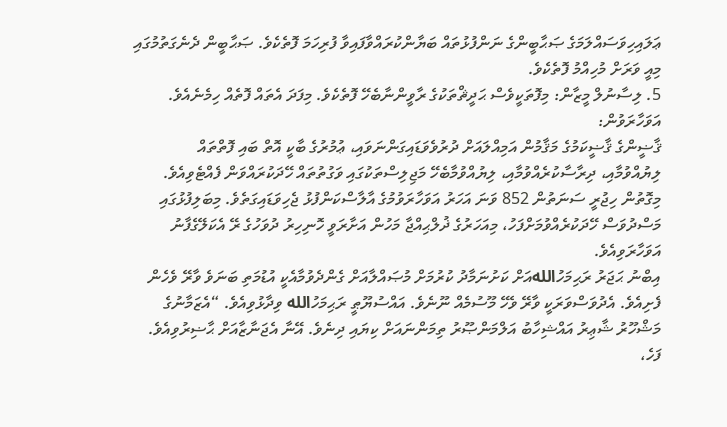ޢަލައިހިވަސައްލަމަގެ ޞަޙާބީންގެ ނަންފުޅުތައް ބަޔާންކުރައްވާފައިވާ ފުރިހަމަ ފޮތެކެވެ. ޞަޙާބީން ދެނެގަތުމުގައި މިއީ ވަރަށް މުހިއްމު ފޮތެކެވެ.
5. ލިސާނުލް މީޒާން: މިފޮތަކީވެސް ޙަދީޘްތަކުގެ ރާވީންނާބެހޭ ފޮތެކެވެ. މިފަދަ އެތައް ފޮތެއް ހިމެނެއެވެ.
އަވަހާރަވުން:
ޤާޟީންގެ ޤާޟީކަމުގެ މަޤާމުން އަމިއްލައަށް ދުރުވެވަޑައިގަންނަވައި، ޢުމުރުގެ ބާކީ އޮތް ބައި ފޮތްތައް ލިޔުއްވުމާއި، ދިރާސާކުރެއްވުމާއި، ލިޔުއްވުމާބެހޭ މަޖިލިސްތަކުގައި ވަގުތުތައް ހޭދަކުރައްވަން ފެއްޓެވިއެވެ. މިގޮތުން ހިޖުރީ ސަނަތުން 852 ވަނަ އަހަރު އަވަހާރަވުމުގެ އާލާސްކަންފުޅު ޖެހިވަޑައިގަތެވެ. މިބަލިފުޅުގައި މަސްދުވަސް ހޭދަކުރެއްވުމަށްފަހު، މިއަހަރުގެ ޛުލްޙިއްޖާ މަހުން އަށާރަވީ ހޮނިހިރު ދުވަހުގެ ރޭ އެކަލޭގެފާނު އަވަހާރަވިއެވެ.
އިބްނު ޙަޖަރު ރަޙިމަހުاللهއަށް ކަށުނަމާދު ކުރުމަށް މުޞައްލާއަށް ގެންދެވުމާއެކީ އުޑުމަތި ބަނަވެ ވާރޭ ވެހެން ފެށިއެވެ. އެދުވަސްވަރަކީ ވާރޭ ވެހޭ މޫސުމެއް ނޫނެވެ. އައްސުޔޫޠީ ރަޙިމަހުالله ވިދާޅުވިއެވެ. “އެޒަމާނުގެ މަޝްހޫރު ޝާޢިރު އައްޝިހާބު އަލްމަންޞޫރު ތިމަންނައަށް ކިޔައި ދިނެވެ. އޭނާ އެޖަނާޒާއަށް ޙާޟިރުވިއެވެ. ފަހެ،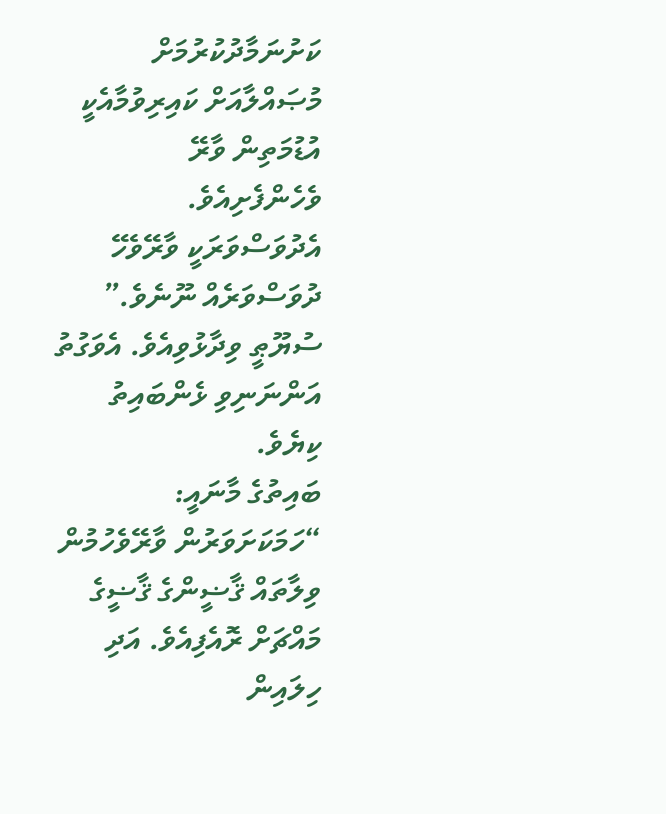ކަށުނަމާދުކުރުމަށް މުޞައްލާއަށް ކައިރިވުމާއެކީ އުޑުމަތިން ވާރޭ ވެހެންފެށިއެވެ. އެދުވަސްވަރަކީ ވާރޭވެހޭ ދުވަސްވަރެއް ނޫނެވެ.” ސުޔޫޠީ ވިދާޅުވިއެވެ. އެވަގުތު އަންނަނިވި ޅެންބައިތު ކިޔެވެ.
ބައިތުގެ މާނައީ: “ހަމަކަށަވަރުން ވާރޭވެހުމުން ވިލާތައް ޤާޟީންގެ ޤާޟީގެ މައްޗަށް ރޮއެފިއެވެ. އަދި ހިލައިން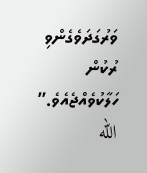ވަރުގަދަވެގެންވި ރުކުން ހަލާކުވެއްޖެއެވެ.”
الله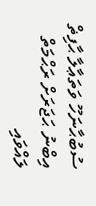ސުބުޙާނަހޫ ވަތަޢާލާ ޙާފިޡް އިބްނު ޙަޖަރަށް ރަޙްމަތް ލައްވައި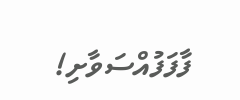ފާފަފުއްސަވާށި!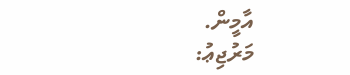އާމީން.
މަރުޖިޢު: